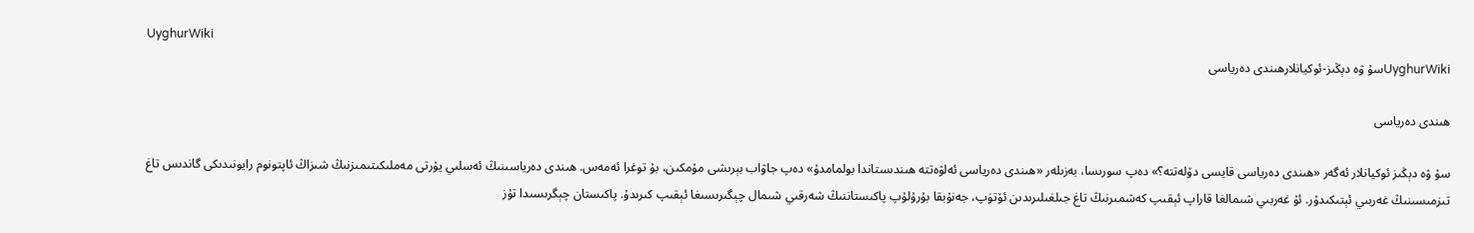UyghurWiki
UyghurWikiسۇ ۋە دېڭىز-ئوكيانلارھىندى دەرياسى

ھىندى دەرياسى

سۇ ۋە دېڭىز ئوكيانلار ئەگەر «ھىندى دەرياسى قايسى دۆلەتتە؟» دەپ سورىسا، بەزىلەر «ھىندى دەرياسى ئەلۋەتتە ھىندىستاندا بولمامدۇ» دەپ جاۋاب بېرىشى مۇمكىن، بۇ توغرا ئەمەس. ھىندى دەرياسىنىڭ ئەسلىي يۇرتى مەملىكىتىمىزنىڭ شىزاڭ ئاپتونوم رايونىدىكى گاندىس تاغ تىزمىسىنىڭ غەربىي ئېتىكىدۇر. ئۇ غەربىي شىمالغا قاراپ ئېقىپ كەشمىرنىڭ تاغ جىلغىلىرىدىن ئۆتۈپ، جەنۇبقا بۇرۇلۇپ پاكىستاننىڭ شەرقىي شىمال چېگىرىسىغا ئېقىپ كىرىدۇ. پاكىستان چېگرىسىدا تۇز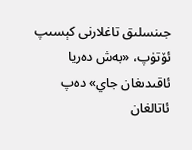جىنسلىق تاغلارنى كېسىپ ئۆتۈپ، «بەش دەريا ئاقىدىغان جاي» دەپ ئاتالغان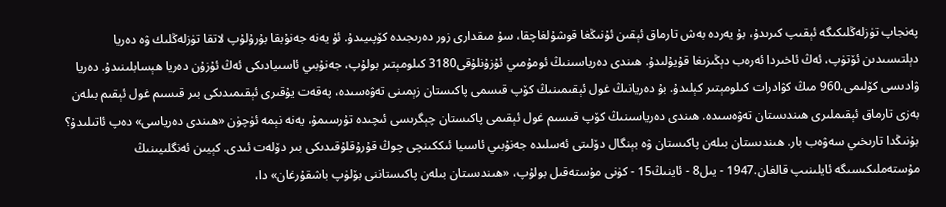پەنجاپ تۈزلەڭلىكىگە ئېقىپ كىرىدۇ، بۇ يەردە بەش تارماق ئېقىن ئۇنىڭغا قوشۇلغاچقا، سۇ مىقدارى زور دەرىجىدە كۆپىيىدۇ. ئۇ يەنە جەنۇبقا بۇرۇلۇپ لاتقا تۈزلەڭلىك ۋە دەريا دېلتىسىدىن ئۆتۈپ، ئەڭ ئاخىردا ئەرەب دېڭىزىغا قۇيۇلىدۇ. ھىندى دەرياسىنىڭ ئومۇمىي ئۇزۇنلۇقى3180 كىلومېتىر بولۇپ، جەنۇبىي ئاسىيادىكى ئەڭ ئۇزۇن دەريا ھېسابلىنىدۇ. دەريا ۋادىسى كۆلىمى.960 مىڭ كۋادرات كىلومېتىر كېلىدۇ. بۇ دەريانىڭ غول ئېقىمىنىڭ كۆپ قىسمى پاكىستان زېمىنى تەۋەسىدە، پەقەت يۇقىرى ئېقىمىدىكى بىر قىسىم غول ئېقىم بىلەن بەزى تارماق ئېقىملىرى ھىندىستان تەۋەسىدە. ھىندى دەرياسىنىڭ كۆپ قىسىم غول ئېقىمى پاكىستان چېگرىسى ئىچىدە تۇرسىمۇ، يەنە نېمە ئۈچۈن «ھىندى دەرياسى» دەپ ئاتىلىدۇ؟ بۇنىڭدا تارىخىي سەۋەب بار. ھىندىستان بىلەن پاكىستان ۋە بېنگال دۆلىتى ئەسلىدە جەنۇبىي ئاسىيا ئىككىنچى چوڭ قۇرۇقلۇقىدىكى بىر دۆلەت ئىدى. كېيىن ئەنگلىيىنىڭ مۇستەملىكىسىگە ئايلىنىپ قالغان.1947 - يىل8 - ئاينىڭ15 - كۈنى مۇستەقىل بولۇپ، «ھىندىستان بىلەن پاكىستاننى بۆلۈپ باشقۇرغان» دا،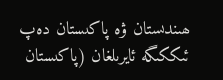ھىندىستان ۋە پاكىستان دەپ ئىككىگە ئايرىلغان (پاكىستان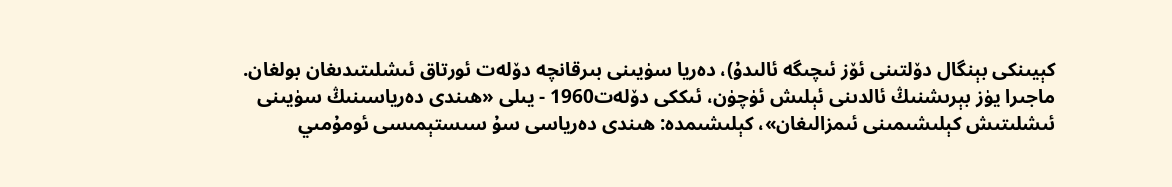كېيىنكى بېنگال دۆلتىنى ئۆز ئىچىگە ئالىدۇ)، دەريا سۈيىنى بىرقانچە دۆلەت ئورتاق ئىشلىتىدىغان بولغان. ماجىرا يۈز بېرىشنىڭ ئالدىنى ئېلىش ئۈچۈن، ئىككى دۆلەت1960 - يىلى «ھىندى دەرياسىنىڭ سۈيىنى ئىشلىتىش كېلىشىمىنى ئىمزالىغان»، كېلىشىمدە: ھىندى دەرياسى سۇ سىستېمىسى ئومۇمىي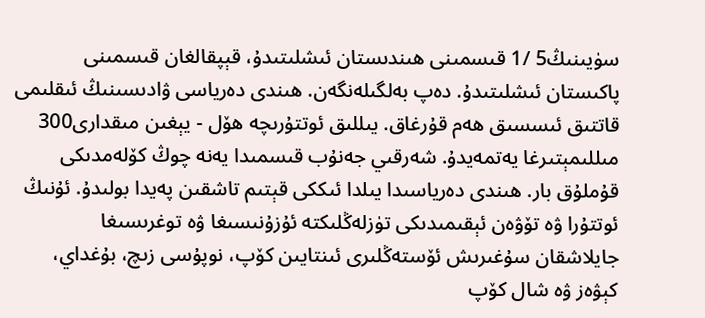سۈيىنىڭ5 /1 قىسمىنى ھىندىستان ئىشلىتىدۇ، قېپقالغان قىسمىنى پاكىستان ئىشلىتىدۇ. دەپ بەلگىلەنگەن. ھىندى دەرياسى ۋادىسىنىڭ ئىقلىمى قاتتىق ئىسسىق ھەم قۇرغاق. يىللىق ئوتتۇرىچە ھۆل - يېغىن مىقدارى300 مىللىمېتىرغا يەتمەيدۇ. شەرقىي جەنۇب قىسمىدا يەنە چوڭ كۆلەمدىكى قۇملۇق بار. ھىندى دەرياسىدا يىلدا ئىككى قېتىم تاشقىن پەيدا بولىدۇ. ئۇنىڭ ئوتتۇرا ۋە تۆۋەن ئېقىمىدىكى تۈزلەڭلىكتە ئۇزۇنىسىغا ۋە توغرىسىغا جايلاشقان سۇغىرىش ئۆستەڭلىرى ئىنتايىن كۆپ، نوپۇسى زىچ، بۇغداي، كېۋەز ۋە شال كۆپ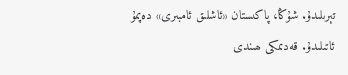تېرىلىدۇ. شۇڭا، پاكىستان «ئاشلىق ئامبىرى» دەپمۇ ئاتىلىدۇ. قەدىمكى ھىندى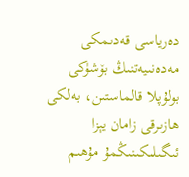دەرياسى قەدىمكى مەدەنىيەتنىڭ بۆشۈكى بولۇپلا قالماستىن، بەلكى ھازىرقى زامان يېزا ئىگىلىكىنىڭمۇ مۇھىم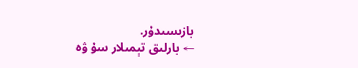بازىسىدۇر.
← بارلىق تېمىلار سۇ ۋە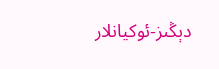دېڭىز-ئوكيانلار